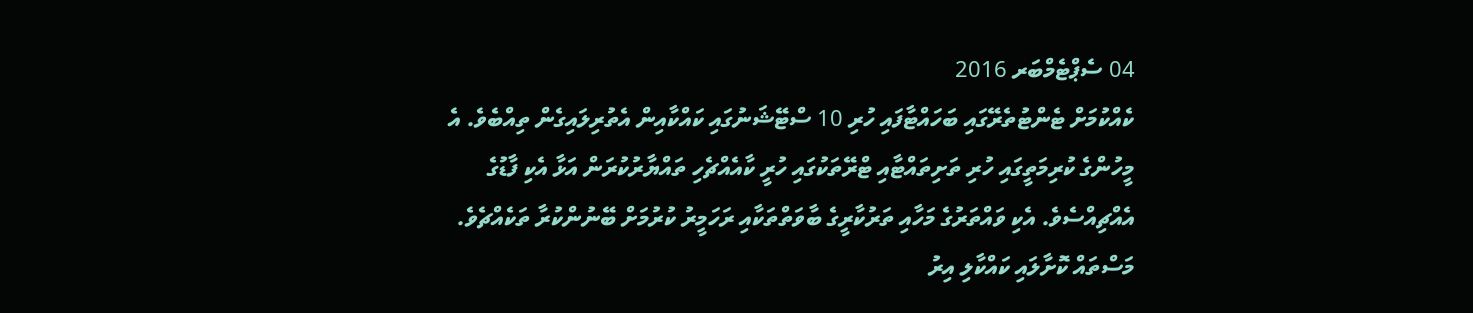04 ސެޕްޓެމްބަރ 2016
ކެއްކުމަށް ޓެންޓުތެރޭގައި ބަހައްޓާފައި ހުރި 10 ސްޓޭޝަނުގައި ކައްކާއިން އެތުރިލައިގެން ތިއްބެވެ. އެ މީހުންގެ ކުރިމަތީގައި ހުރި ތަށިތައްޓާއި ޓްރޭތަކުގައި ހުރީ ކާއެއްޗެހި ތައްޔާރުކުރަން އަޅާ އެކި ފާޑުގެ އެއްޗިއްސެވެ. އެކި ވައްތަރުގެ މަހާއި ތަރުކާރީގެ ބާވަތްތަކާއި ރަހަމީރު ކުރުމަށް ބޭނުންކުރާ ތަކެއްޗެވެ. މަސްތައް ކޮށާލައި ކައްކާލި އިރު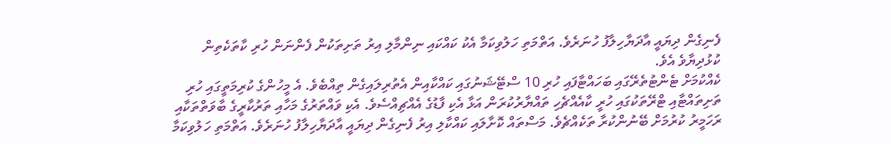ފެނިގެން ދިޔައީ އާދަޔާހިލާފު ހުނަރެވެ. އަތްމަތި ހަލުވިކަމާ އެކު ކައްކައި ނިންމާލި އިރު ތަށިތަކުން ފެންނަން ހުރި ކާތަކެތިން ކުޅުދިޔާވެ އެވެ.
ކެއްކުމަށް ޓެންޓުތެރޭގައި ބަހައްޓާފައި ހުރި 10 ސްޓޭޝަނުގައި ކައްކާއިން އެތުރިލައިގެން ތިއްބެވެ. އެ މީހުންގެ ކުރިމަތީގައި ހުރި ތަށިތައްޓާއި ޓްރޭތަކުގައި ހުރީ ކާއެއްޗެހި ތައްޔާރުކުރަން އަޅާ އެކި ފާޑުގެ އެއްޗިއްސެވެ. އެކި ވައްތަރުގެ މަހާއި ތަރުކާރީގެ ބާވަތްތަކާއި ރަހަމީރު ކުރުމަށް ބޭނުންކުރާ ތަކެއްޗެވެ. މަސްތައް ކޮށާލައި ކައްކާލި އިރު ފެނިގެން ދިޔައީ އާދަޔާހިލާފު ހުނަރެވެ. އަތްމަތި ހަލުވިކަމާ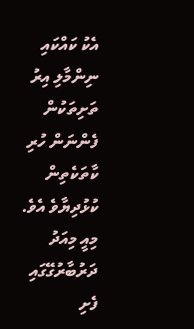އެކު ކައްކައި ނިންމާލި އިރު ތަށިތަކުން ފެންނަން ހުރި ކާތަކެތިން ކުޅުދިޔާވެ އެވެ.
މިއީ މިއަދު ދަރުބާރުގޭގައި ފެށި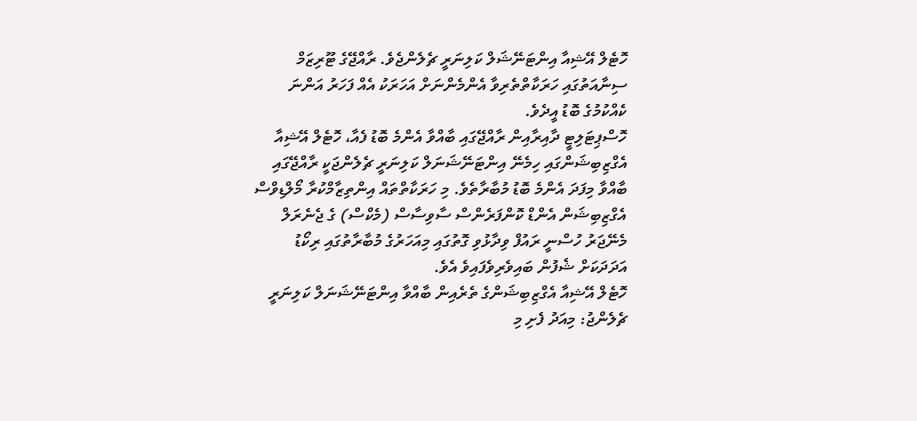ހޮޓެލް އޭޝިއާ އިންޓަނޭޝަލް ކަލިނަރީ ޗެލެންޖެވެ. ރާއްޖޭގެ ޓޫރިޒަމް ސިނާއަތުގައި ހަރަކާތްތެރިވާ އެންމެންނަށް އަހަރަކު އެއް ފަހަރު އަންނަ ކެއްކުމުގެ ބޮޑު އީދެވެ.
ހޮސްޕިޓަލިޓީ ދާއިރާއިން ރާއްޖޭގައި ބާއްވާ އެންމެ ބޮޑު ފެއާ، ހޮޓެލް އޭޝިއާ އެގްޒިބިޝަންގައި ހިމެނޭ އިންޓަނޭޝަނަލް ކަލިނަރީ ޗެލެންޖަކީ ރާއްޖޭގައި ބާއްވާ މިފަދަ އެންމެ ބޮޑު މުބާރާތެވެ. މި ހަރަކާތްތައް އިންތިޒާމްކުރާ މޯލްޑިވްސް އެގްޒިބިޝަން އެންޑް ކޮންފަރެންސް ސާވިސާސް (މެކްސް) ގެ ޖެނެރަލް މެނޭޖަރު ހުސްނީ ރައުފް ވިދާޅުވި ގޮތުގައި މިއަހަރުގެ މުބާރާތުގައި ރިކޯޑު އަދަދަކަށް ޝެފުން ބައިވެރިވެފައިވެ އެވެ.
ހޮޓެލް އޭޝިއާ އެގްޒިބިޝަންގެ ތެރެއިން ބާއްވާ އިންޓަނޭޝަނަލް ކަލިނަރީ ޗެލެންޖު: މިއަދު ފެށި މި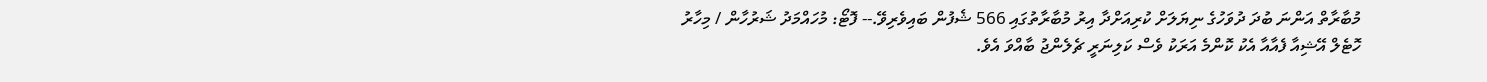މުބާރާތް އަންނަ ބުދަ ދުވަހުގެ ނިޔަލަށް ކުރިއަށްދާ އިރު މުބާރާތުގައި 566 ޝެފުން ބައިވެރިވޭ.-- ފޮޓޯ: މުހައްމަދު ޝަރުހާން / މިހާރު
ހޮޓެލް އޭޝިއާ ފެއާއާ އެކު ކޮންމެ އަރަކު ވެސް ކަލިނަރީ ޗެލެންޖު ބާއްވަ އެވެ.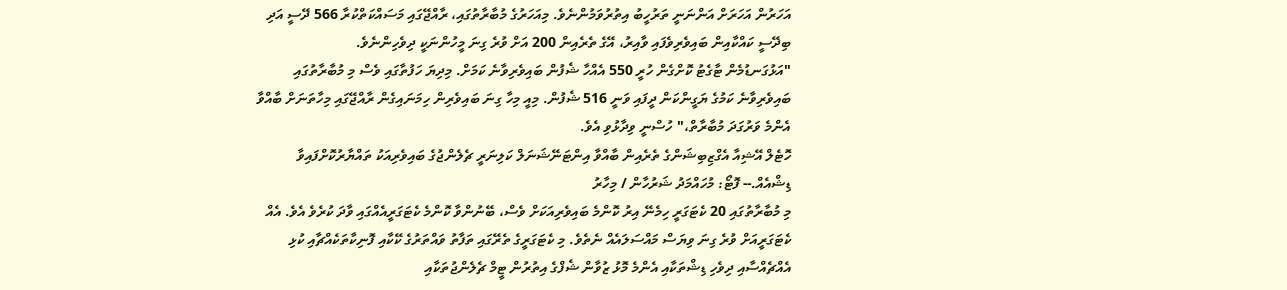އަހަރުން އަހަރަށް އަންނަނީ ތަރުހީބު އިތުރުވަމުންނެވެ. މިއަހަރުގެ މުބާރާތުގައި، ރާއްޖޭގައި މަސައްކަތްކުރާ 566 ދޭސީ އަދި ބިދޭސީ ކައްކާއިން ބައިވެރިވެފައި ވާއިރު، އޭގެ ތެރެއިން 200 އަށް ވުރެ ގިނަ މީހުންނަކީ ދިވެހިންނެވެ.
"އަޅުގަނޑުމެން ޓާގެޓު ކޮށްގެން ހުރީ 550 އެއްހާ ޝެފުން ބައިވެރިވާނެ ކަމަށް. މިދިޔަ ހަފުތާގައި ވެސް މި މުބާރާތުގައި ބައިވެރިވާނެ ކަމުގެ ޔަގީންކަން ދީފައި ވަނީ 516 ޝެފުން. މިއީ މިހާ ގިނަ ބައިވެރިން ހިމަނައިގެން ރާއްޖޭގައި މިހާތަނަށް ބާއްވާ އެންމެ ވަރުގަދަ މުބާރާތް،" ހުސްނީ ވިދާޅުވި އެވެ.
ހޮޓެލް އޭޝިއާ އެގްޒިބިޝަންގެ ތެރެއިން ބާއްވާ އިންޓަނޭޝަނަލް ކަލިނަރީ ޗެލެންޖުގެ ބައިވެރިއަކު ތައްޔާރުކޮށްފައިވާ ޑިޝްއެއް.-- ފޮޓޯ: މުހައްމަދު ޝަރުހާން / މިހާރު
މި މުބާރާތުގައި 20 ކެޓަގަރީ ހިމެނޭ އިރު ކޮންމެ ބައިވެރިއަކަށް ވެސް، ބޭނުންވާ ކޮންމެ ކެޓަގަރީއެއްގައި ވާދަ ކުރެވެ އެވެ. އެއް ކެޓަގަރީއަށް ވުރެ ގިނަ ވިޔަސް މައްސަލައެއް ނެތެވެ. މި ކެޓަގަރީގެ ތެރޭގައި ތަފާތު ވައްތަރުގެ ކޭކާއި ފޮނިކާތަކެއްޗާއި ކުޅި އެއްޗެއްސާއި ދިވެހި ޑިޝްތަކާއި އެންމެ މޮޅު ޒުވާން ޝެފްގެ އިތުރުން ޓީމް ޗެލެންޖުތަކާއި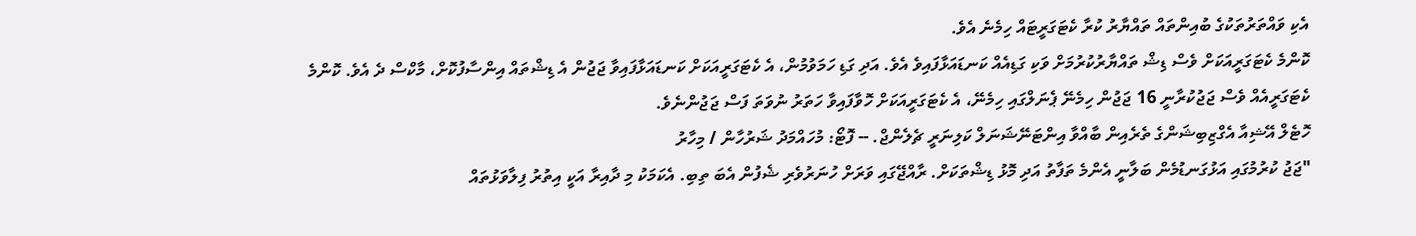އެކި ވައްތަރުތަކުގެ ބުއިންތައް ތައްޔާރު ކުރާ ކެޓަގަރީޓައް ހިމެނެ އެވެ.
ކޮންމެ ކެޓަގަރީއަކަށް ވެސް ޑިޝް ތައްޔާރުކުރުމަށް ވަކި ގަޑިއެއް ކަނޑައަޅާފައިވެ އެވެ. އަދި ގަޑި ހަމަވުމުން، އެ ކެޓަގަރީއަކަށް ކަނޑައަޅާފައިވާ ޖަޖުން އެ ޑިޝްތައް އިންސާފުކޮށް، މާކްސް ދެ އެވެ. ކޮންމެ ކެޓަގަރީއެއް ވެސް ޖަޖުކުރާނީ 16 ޖަޖުން ހިމެނޭ ޕެނަލްގައި ހިމެނޭ، އެ ކެޓަގަރީއަކަށް ހޮވާފައިވާ ހަތަރު ނުވަތަ ފަސް ޖަޖުންނެވެ.
ހޮޓެލް އޭޝިއާ އެގްޒިބިޝަންގެ ތެރެއިން ބާއްވާ އިންޓަނޭޝަނަލް ކަލިނަރީ ޗެލެންޖް. -- ފޮޓޯ: މުހައްމަދު ޝަރުހާން / މިހާރު
"ޖަޖު ކުރުމުގައި އަޅުގަނޑުމެން ބަލާނީ އެންމެ ތަފާތު އަދި މޮޅު ޑިޝްތަކަށް. ރާއްޖޭގައި ވަރަށް ހުނަރުވެރި ޝެފުން އެބަ ތިބި. އެކަމަކު މި ދާއިރާ އަކީ އިތުރު ފިލާވަޅުތައް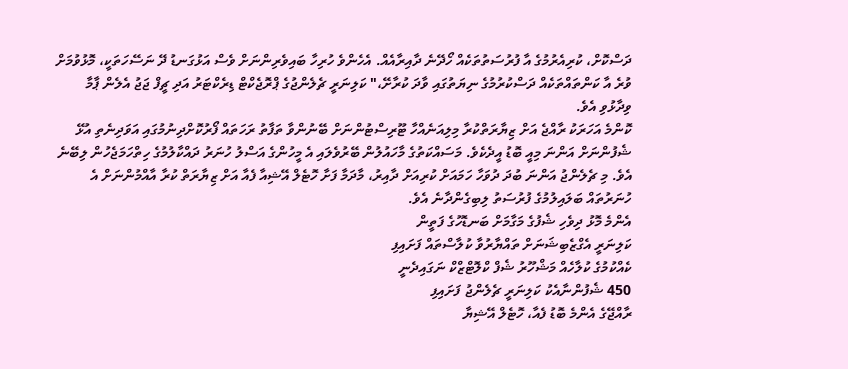ދަސްކޮށް، ކުރިއެރުމުގެ އާ ފުރުސަތުތަކެއް ހޯދޭނެ ދާއިރާއެއް. އެހެންވެ ހުރިހާ ބައިވެރިންނަށް ވެސް އަޅުގަނޑު ދޭ ނަސޭހަތަކީ، މޮޅުވުމަށް ވުރެ އާ ކަންތައްތަކެއް ދަސްކުރުމުގެ ނިޔަތުގައި ވާދަ ކުރާށޭ،" ކަލިނަރީ ޗެލެންޖުގެ ޕްރޮޖެކްޓް ޑިރެކްޓަރު އަދި ޗީފް ޖަޖު އެލެން ޕާމާ ވިދާޅުވި އެވެ.
ކޮންމެ އަހަރަކު ރާއްޖެ އަށް ޒިޔާރަތްކުރާ މިލިއަނެއްހާ ޓޫރިސްޓުންނަށް ބޭނުންވާ ތަފާތު ރަހަތައް ފޯރުކޮށްދިނުމުގައި އަވަދިނެތި އުޅޭ ޝެފުންނަށް އަންނަ މިއީ ބޮޑު އީދެކެވެ. މަސައްކަތުގެ މާހައުލުން ބޭރުވެލައި އެ މީހުންގެ އަސްލު ހުނަރު ދައްކާލުމުގެ ހިތްހަމަޖެހުން ލިބޭނެ އެވެ. މި ޗެލެންޖު އަންނަ ބުދަ ދުވަހާ ހަމައަށް ކުރިއަށް ދާއިރު، މާދަމާ ފަށާ ހޮޓެލް އޭޝިއާ ފެއާ އަށް ޒިޔާރަތް ކުރާ އާއްމުންނަށް އެ ހުނަރުތައް ބަލައިލުމުގެ ފުރުސަތު ލިބިގެންދާނެ އެވެ.
އެންމެ މޮޅު ދިވެހި ޝެފުގެ މަގާމަށް ބަނޑޮހުގެ ފަތީން
ކަލިނަރީ އެގްޒެބިޝަނަށް ތައްޔާރުވާ ކުލާސްތައް ފަށައިފި
ކެއްކުމުގެ ކުލާހެއް މަޝްހޫރު ޝެފް ކްލޮޓްޒްކް ނަގައިދެނީ
450 ޝެފުންނާއެކު ކަލިނަރީ ޗެލެންޖު ފަށައިފި
ރާއްޖޭގެ އެންމެ ބޮޑު ފެއާ، ހޮޓެލް އޭޝިޔާ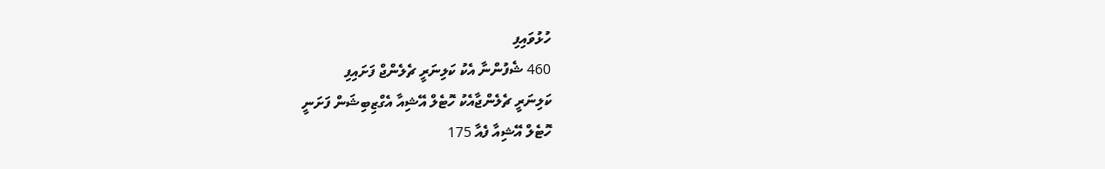ހުޅުވައިފި
460 ޝެފުންނާ އެކު ކަލިނަރީ ޗެލެންޖް ފަށައިފި
ކަލިނަރީ ޗެލެންޖާއެކު ހޮޓެލް އޭޝިއާ އެގްޒިބިޝަން ފަށަނީ
ހޮޓެލް އޭޝިއާ ފެއާ 175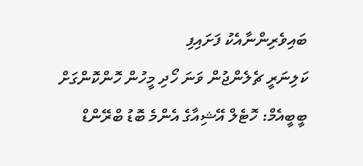ބައިވެރިންނާއެކު ފަށައިފި
ކަލިނަރީ ޗެލެންޖުން ވަނަ ހޯދި މީހުން ހޮންކޮންގަށް
ބީބީއެމް: ހޮޓެލް އޭޝިއާގެ އެންމެ ބޮޑު ބްރޭންޑް